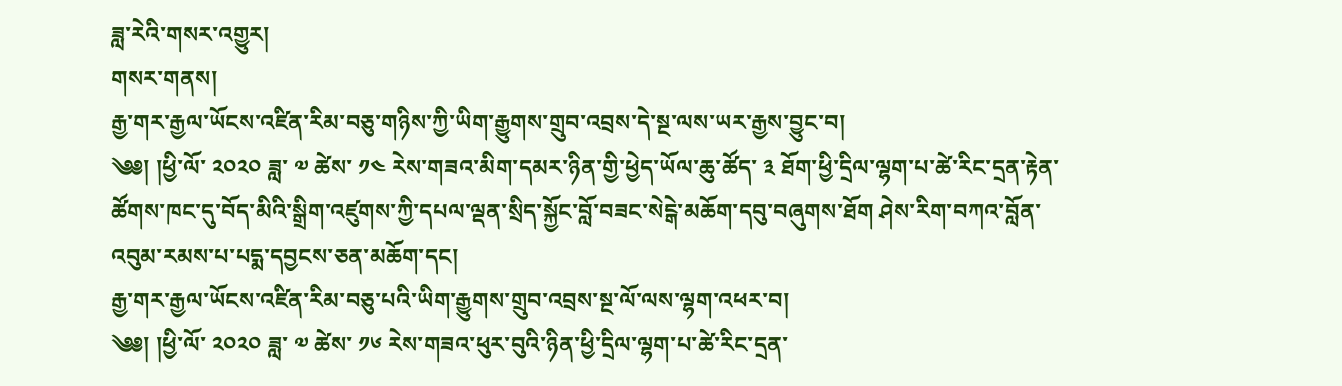ཟླ་རེའི་གསར་འགྱུར།
གསར་གནས།
རྒྱ་གར་རྒྱལ་ཡོངས་འཛིན་རིམ་བཅུ་གཉིས་ཀྱི་ཡིག་རྒྱུགས་གྲུབ་འབྲས་དེ་སྔ་ལས་ཡར་རྒྱས་བྱུང་བ།
༄༅། །ཕྱི་ལོ་ ༢༠༢༠ ཟླ་ ༧ ཚེས་ ༡༤ རེས་གཟའ་མིག་དམར་ཉིན་གྱི་ཕྱེད་ཡོལ་ཆུ་ཚོད་ ༣ ཐོག་ཕྱི་དྲིལ་ལྷག་པ་ཚེ་རིང་དྲན་རྟེན་ཚོགས་ཁང་དུ་བོད་མིའི་སྒྲིག་འཛུགས་ཀྱི་དཔལ་ལྡན་སྲིད་སྐྱོང་བློ་བཟང་སེངྒེ་མཆོག་དབུ་བཞུགས་ཐོག ཤེས་རིག་བཀའ་བློན་འབུམ་རམས་པ་པདྨ་དབྱངས་ཅན་མཆོག་དང།
རྒྱ་གར་རྒྱལ་ཡོངས་འཛིན་རིམ་བཅུ་པའི་ཡིག་རྒྱུགས་གྲུབ་འབྲས་སྔ་ལོ་ལས་ལྷག་འཕར་བ།
༄༅། །ཕྱི་ལོ་ ༢༠༢༠ ཟླ་ ༧ ཚེས་ ༡༦ རེས་གཟའ་ཕུར་བུའི་ཉིན་ཕྱི་དྲིལ་ལྷག་པ་ཚེ་རིང་དྲན་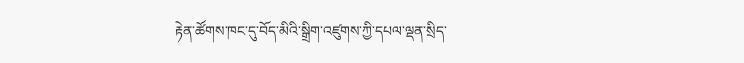རྟེན་ཚོགས་ཁང་དུ་བོད་མིའི་སྒྲིག་འཛུགས་ཀྱི་དཔལ་ལྡན་སྲིད་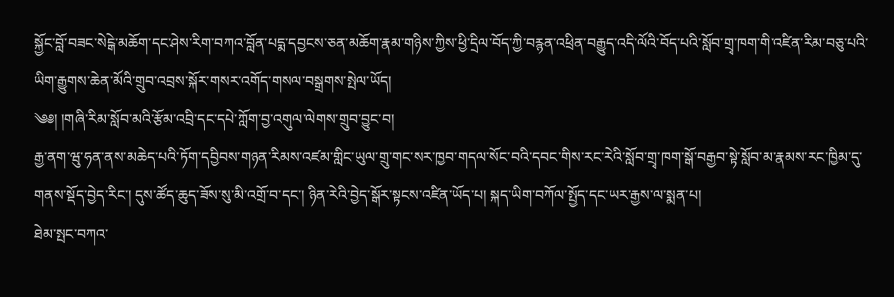སྐྱོང་བློ་བཟང་སེངྒེ་མཆོག་དང་ཤེས་རིག་བཀའ་བློན་པདྨ་དབྱངས་ཅན་མཆོག་རྣམ་གཉིས་ཀྱིས་ཕྱི་དྲིལ་བོད་ཀྱི་བརྙན་འཕྲིན་བརྒྱུད་འདི་ལོའི་བོད་པའི་སློབ་གྲྭ་ཁག་གི་འཛིན་རིམ་བཅུ་པའི་ཡིག་རྒྱུགས་ཆེན་མོའི་གྲུབ་འབྲས་སྐོར་གསར་འགོད་གསལ་བསྒྲགས་སྤེལ་ཡོད།
༄༅། །གཞི་རིམ་སློབ་མའི་རྩོམ་འབྲི་དང་དཔེ་ཀློག་བྱ་འགུལ་ལེགས་གྲུབ་བྱུང་བ།
རྒྱ་ནག་ཝུ་ཧན་ནས་མཆེད་པའི་ཏོག་དབྱིབས་གཉན་རིམས་འཛམ་གླིང་ཡུལ་གྲུ་གང་སར་ཁྱབ་གདལ་སོང་བའི་དབང་གིས་རང་རེའི་སློབ་གྲྭ་ཁག་སྒོ་བརྒྱབ་སྟེ་སློབ་མ་རྣམས་རང་ཁྱིམ་དུ་གནས་སྡོད་བྱེད་རིང་། དུས་ཚོད་ཆུད་ཟོས་སུ་མི་འགྲོ་བ་དང་། ཉིན་རེའི་བྱེད་སྒོར་སྟངས་འཛིན་ཡོད་པ། སྐད་ཡིག་བཀོལ་སྤྱོད་དང་ཡར་རྒྱས་ལ་སྨན་པ།
ཐེམ་སྤང་བཀའ་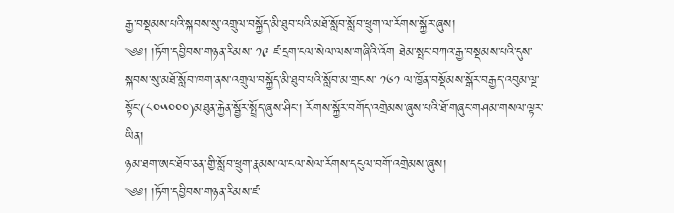རྒྱ་བསྡམས་པའི་སྐབས་སུ་འགྲུལ་བསྐྱོད་མི་ཐུབ་པའི་མཐོ་སློབ་སློབ་ཕྲུག་ལ་རོགས་སྐྱོར་ཞུས།
༄༅། །ཏོག་དབྱིབས་གཉན་རིམས་ ༡༩ ཛ་དྲག་ངལ་སེལ་ལས་གཞིའི་འོག ཐེམ་སྤང་བཀའ་རྒྱ་བསྡམས་པའི་དུས་སྐབས་སུ་མཐོ་སློབ་ཁག་ནས་འགྲུལ་བསྐྱོད་མི་ཐུབ་པའི་སློབ་མ་གྲངས་ ༡༦༡ ལ་ཁྱོན་བསྡོམས་སྒོར་བརྒྱད་འབུམ་ལྔ་སྟོང་(༨༠༥༠༠༠)མཐུན་རྐྱེན་སྦྱོར་སྤྲོད་ཞུས་ཤིང་། རོགས་སྐྱོར་བགོད་འགྲེམས་ཞུས་པའི་ཐོ་གཞུང་གཤམ་གསལ་ལྟར་ཡིན།
ཉམ་ཐག་ཨང་ཐོབ་ཅན་གྱི་སློབ་ཕྲུག་རྣམས་ལ་ངལ་སེལ་རོགས་དངུལ་བགོ་འགྲེམས་ཞུས།
༄༅། །ཏོག་དབྱིབས་གཉན་རིམས་ཛ་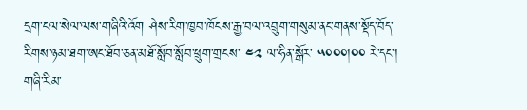དྲག་ངལ་སེལ་ལས་གཞིའི་འོག ཤེས་རིག་ཁྱབ་ཁོངས་རྒྱ་བལ་འབྲུག་གསུམ་ནང་གནས་སྡོད་བོད་རིགས་ཉམ་ཐག་ཨང་ཐོབ་ཅན་མཐོ་སློབ་སློབ་ཕྲུག་གྲངས་ ༤༢ ལ་ཧིན་སྒོར་ ༥༠༠༠།༠༠ རེ་དང་། གཞི་རིམ་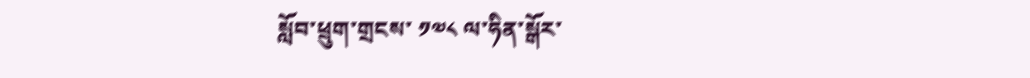སློབ་ཕྲུག་གྲངས་ ༡༧༨ ལ་ཧིན་སྒོར་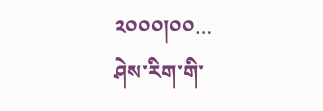༢༠༠༠།༠༠…
ཤེས་རིག་གི་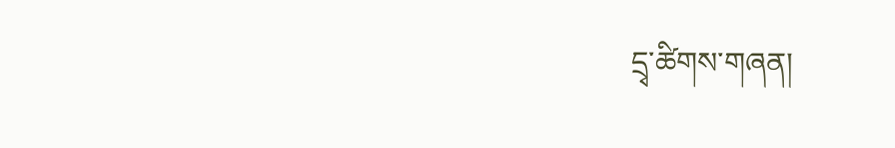དྲྭ་ཚིགས་གཞན།